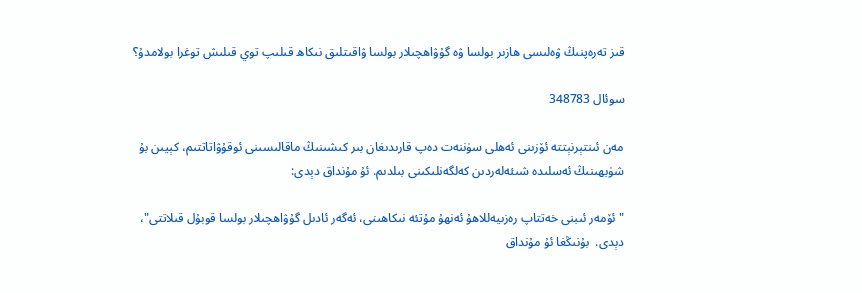قىز تەرەپنىڭ ۋەلىسى ھازىر بولسا ۋە گۇۋاھچىلار بولسا ۋاقىتلىق نىكاھ قىلىپ توي قىلىش توغرا بولامدۇ؟

سوئال 348783

مەن ئىنتېرنېتتە ئۆزىنى ئەھلى سۈننەت دەپ قارىدىغان بىر كىشىنىڭ ماقالىسىنى ئوقۇۋاتاتتىم، كېيىن بۇ شۈبھىنىڭ ئەسلىدە شىئەلەردىن كەلگەنلىكىنى بىلدىم. ئۇ مۇنداق دېدى:

"ئۆمەر ئىبنى خەتتاپ رەزىيەللاھۇ ئەنھۇ مۇتئە نىكاھىنى، ئەگەر ئادىل گۇۋاھچىلار بولسا قوبۇل قىلاتتى"، دېدى.  بۇنىڭغا ئۇ مۇنداق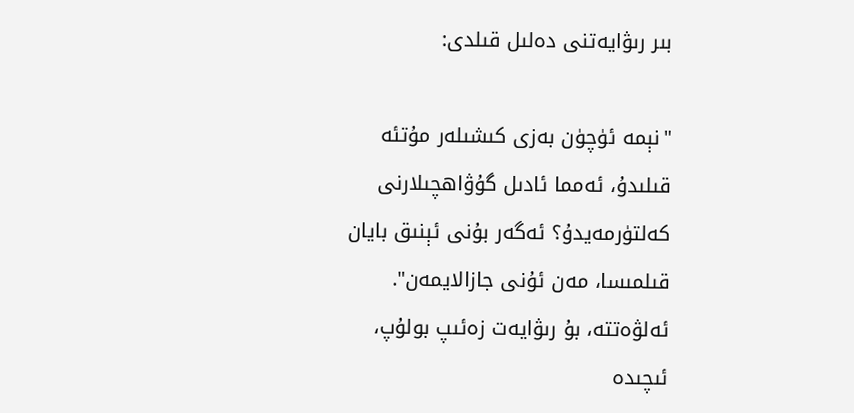بىر رىۋايەتنى دەلىل قىلدى:

"نېمە ئۈچۈن بەزى كىشىلەر مۇتئە قىلىدۇ، ئەمما ئادىل گۇۋاھچىلارنى كەلتۈرمەيدۇ؟ ئەگەر بۇنى ئېنىق بايان قىلمىسا، مەن ئۇنى جازالايمەن".  ئەلۋەتتە، بۇ رىۋايەت زەئىپ بولۇپ، ئىچىدە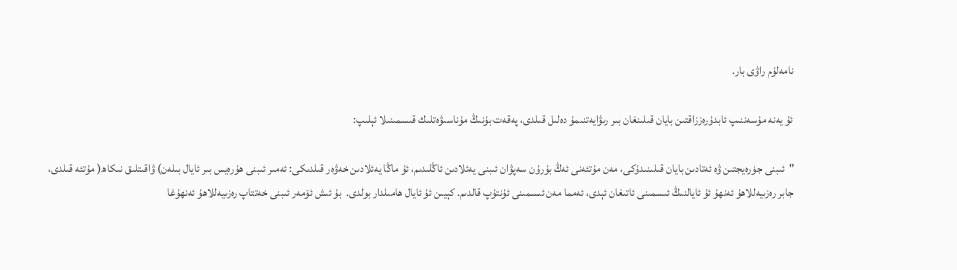نامەلۇم راۋى بار.

ئۇ يەنە مۇسەننىپ ئابدۇرەززاقتىن بايان قىلىنغان بىر رىۋايەتنىمۇ دەلىل قىلدى، پەقەت بۇنىڭ مۇناسىۋەتلىك قىسمىنىلا ئېلىپ:

"ئىبنى جۈرەيجتىن ۋە ئەتادىن بايان قىلىنىدۇكى، مەن مۇتئەنى ئەڭ بۇرۇن سەپۋان ئىبنى يەئلادىن ئاڭلىدىم، ئۇ ماڭا يەئلادىن خەۋەر قىلدىكى: ئەمىر ئىبنى ھۇرەيس بىر ئايال بىلەن) ۋاقىتلىق نىكاھ( مۇتئە قىلدى، جابر رەزىيەللاھۇ ئەنھۇ ئۇ ئايالنىڭ ئىسمىنى ئاتىغان ئېدى، ئەمما مەن ئىسمىنى ئۇنتۇپ قالدىم. كېيىن ئۇ ئايال ھامىلدار بولدى.  بۇ ئىش ئۆمەر ئىبنى خەتتاپ رەزىيەللاھۇ ئەنھۇغا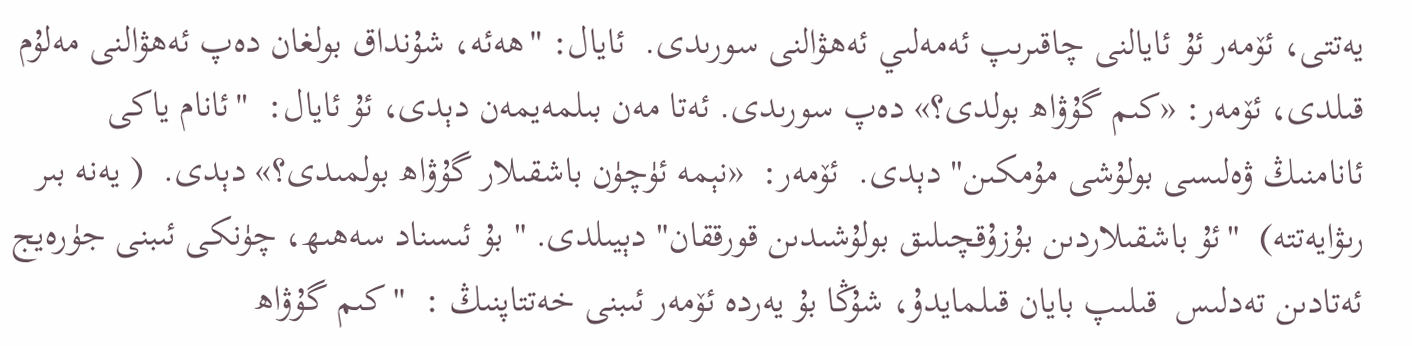يەتتى، ئۆمەر ئۇ ئايالنى چاقىرىپ ئەمەلىي ئەھۋالنى سورىدى.  ئايال: "ھەئە، شۇنداق بولغان دەپ ئەھۋالنى مەلۇم قىلدى، ئۆمەر: «كىم گۇۋاھ بولدى؟» دەپ سورىدى. ئەتا مەن بىلمەيمەن دېدى، ئۇ ئايال:  "ئانام ياكى ئانامنىڭ ۋەلىسى بولۇشى مۇمكىن" دېدى.  ئۆمەر:  «نېمە ئۈچۈن باشقىلار گۇۋاھ بولمىدى؟» دېدى.  ( يەنە بىر رىۋايەتتە)  "ئۇ باشقىلاردىن بۇزۇقچىلىق بولۇشىدىن قورققان" دېيىلدى. " بۇ ئىسناد سەھىھ، چۈنكى ئىبنى جۈرەيج ئەتادىن تەدلىس  قىلىپ بايان قىلمايدۇ، شۇڭا بۇ يەردە ئۆمەر ئىبنى خەتتاپنىڭ :  "كىم گۇۋاھ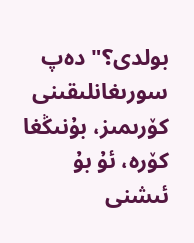بولدى؟" دەپ سورىغانلىقىنى كۆرىمىز، بۇنىڭغا كۆرە، ئۇ بۇ ئىشنى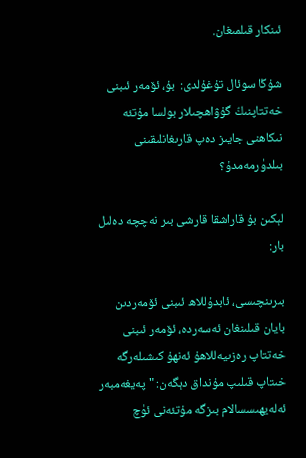ئىنكار قىلمىغان.

شۇڭا سوئال تۇغۇلدى:  بۇ، ئۆمەر ئىبنى خەتتاپنىڭ گۇۋاھچىلار بولسا مۇتئە نىكاھنى جايىز دەپ قارىغانلىقىنى بىلدۈرمەمدۇ؟

لېكىن بۇ قاراشقا قارشى بىر نەچچە دەلىل بار:

بىرىنچىسى، ئابدۇللاھ ئىبنى ئۆمەردىن بايان قىلىنغان ئەسەردە، ئۆمەر ئىبنى خەتتاپ رەزىيەللاھۇ ئەنھۇ كىشىلەرگە خىتاپ قىلىپ مۇنداق دېگەن: " پەيغەمبەر ئەلەيھىسسالام بىزگە مۇتئەنى ئۈچ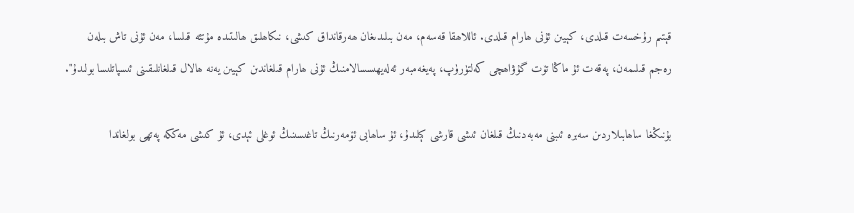قېتىم رۇخسەت قىلدى، كېيىن ئۇنى ھارام قىلدى. ئاللاھقا قەسەم، مەن بىلىدىغان ھەرقانداق كىشى، نىكاھلىق ھالىتىدە مۇتئە قىلسا، مەن ئۇنى تاش بىلەن رەجم قىلىمەن، پەقەت ئۇ ماڭا تۆت گۇۋاھچى كەلتۈرۈپ، پەيغەمبەر ئەلەيھىسسالامنىڭ ئۇنى ھارام قىلغاندىن كېيىن يەنە ھالال قىلغانلىقىنى ئىسپاتلىسا بولىدۇ".

بۇنىڭغا ساھابىلاردىن سەبرە ئىبنى مەبەدنىڭ قىلغان ئىشى قارشى كېلىدۇ، ئۇ ساھابى ئۆمەرنىڭ تاغىسىنىڭ ئوغلى ئېدى، ئۇ كىشى مەككە پەتھى بولغاندا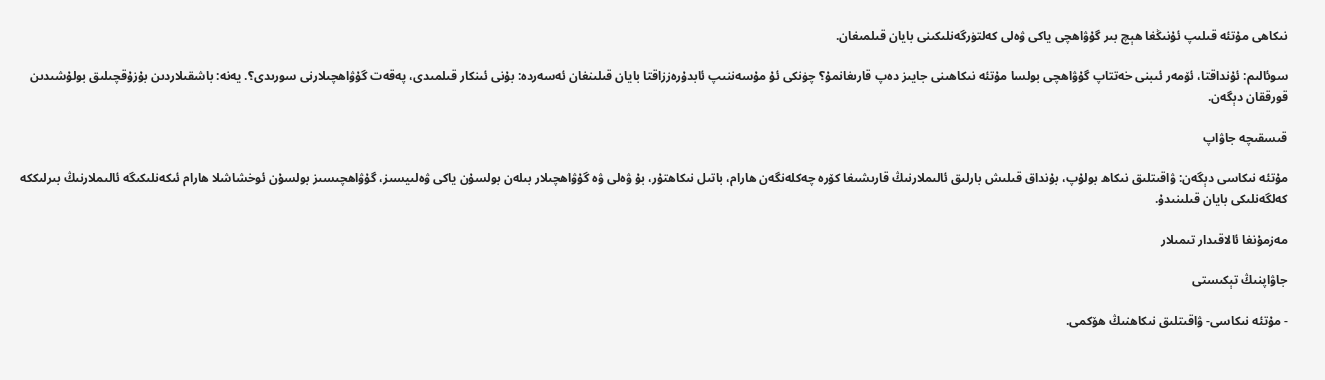نىكاھى مۇتئە قىلىپ ئۇنىڭغا ھېچ بىر گۇۋاھچى ياكى ۋەلى كەلتۈرگەنلىكىنى بايان قىلمىغان.

سوئالىم: ئۇنداقتا، ئۆمەر ئىبنى خەتتاپ گۇۋاھچى بولسا مۇتئە نىكاھىنى جايىز دەپ قارىغانمۇ؟ چۈنكى ئۇ مۇسەننىپ ئابدۇرەززاقتا بايان قىلىنغان ئەسەردە: بۇنى ئىنكار قىلمىدى، پەقەت گۇۋاھچىلارنى سورىدى؟. يەنە: باشقىلاردىن بۇزۇقچىلىق بولۇشىدىن قورققان دېگەن.

قىسقىچە جاۋاپ

مۇتئە نىكاسى دېگەن: ۋاقىتلىق نىكاھ بولۇپ، بۇنداق قىلىش بارلىق ئالىملارنىڭ قارىشىغا كۆرە چەكلەنگەن ھارام، باتىل نىكاھتۇر، بۇ ۋەلى ۋە گۇۋاھچىلار بىلەن بولسۇن ياكى ۋەلىيسىز، گۇۋاھچىسىز بولسۇن ئوخشاشلا ھارام ئىكەنلىكىگە ئالىملارنىڭ بىرلىككە كەلگەنلىكى بايان قىلىنىدۇ.

مەزمۇنغا ئالاقىدار تىمىلار

جاۋاپنىڭ تېكىستى

- مۇتئە نىكاسى- ۋاقىتلىق نىكاھنىڭ ھۆكمى.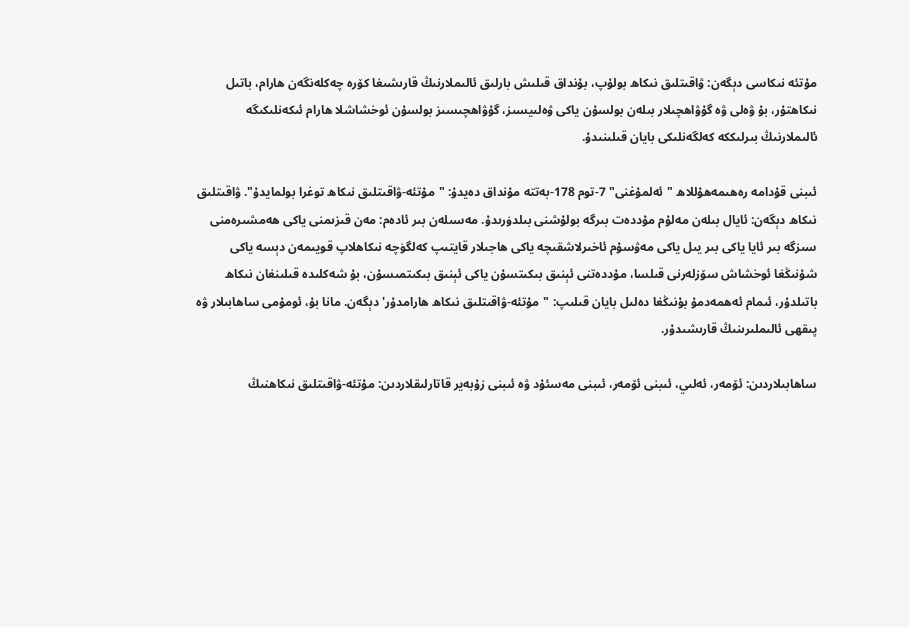مۇتئە نىكاسى دېگەن: ۋاقىتلىق نىكاھ بولۇپ، بۇنداق قىلىش بارلىق ئالىملارنىڭ قارىشىغا كۆرە چەكلەنگەن ھارام، باتىل نىكاھتۇر، بۇ ۋەلى ۋە گۇۋاھچىلار بىلەن بولسۇن ياكى ۋەلىيسىز، گۇۋاھچىسىز بولسۇن ئوخشاشلا ھارام ئىكەنلىكىگە ئالىملارنىڭ بىرلىككە كەلگەنلىكى بايان قىلىنىدۇ.

ئىبنى قۇدامە رەھىمەھۇللاھ "ئەلمۇغنى" 7-توم 178-بەتتە مۇنداق دەيدۇ: "مۇتئە-ۋاقىتلىق نىكاھ توغرا بولمايدۇ". ۋاقىتلىق نىكاھ دېگەن: ئايال بىلەن مەلۇم مۇددەت بىرگە بولۇشنى بىلدۈرىدۇ. مەسىلەن بىر ئادەم: مەن قىزىمنى ياكى ھەمشىرەمنى سىزگە بىر ئايا ياكى بىر يىل ياكى مەۋسۇم ئاخىرلاشقىچە ياكى ھاجىلار قايتىپ كەلگۈچە نىكاھلاپ قويىمەن دېسە ياكى شۇنىڭغا ئوخشاش سۆزلەرنى قىلسا، مۇددەتنى ئېنىق بىكىتسۇن ياكى ئېنىق بىكىتمىسۇن، بۇ شەكلىدە قىلىنغان نىكاھ باتىلدۇر، ئىمام ئەھمەدمۇ بۇنىڭغا دەلىل بايان قىلىپ: "مۇتئە-ۋاقىتلىق نىكاھ ھارامدۇر' دېگەن. مانا بۇ، ئومۇمى ساھابىلار ۋە پىقھى ئالىملىرىنىڭ قارىشىدۇر.

ساھابىلاردىن: ئۆمەر، ئەلىي، ئىبنى ئۆمەر، ئىبنى مەسئۇد ۋە ئىبنى زۇبەير قاتارلىقلاردىن: مۇتئە-ۋاقىتلىق نىكاھنىڭ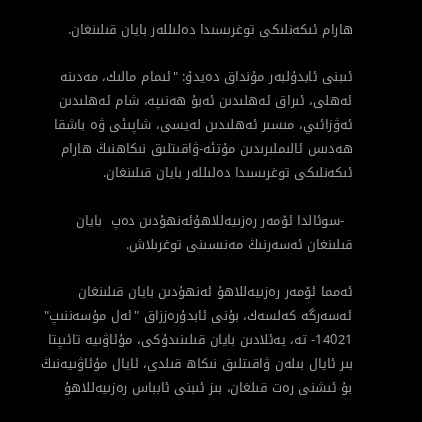ھارام ئىكەنلىكى توغرىسىدا دەلىللەر بايان قىلىنغان.

ئىبنى ئابدۇلبەر مۇنداق دەيدۇ: "ئىمام مالىك، مەدىنە ئەھلى، ئىراق ئەھلىدىن ئەبۇ ھەنىپە، شام ئەھلىدىن ئەۋزائىي، مىسىر ئەھلىدىن لەيسى، شاپىئى ۋە باشقا ھەدىس ئالىملىرىدىن مۇتئە-ۋاقىتلىق نىكاھنىڭ ھارام ئىكەنلىكى توغرىسىدا دەلىللەر بايان قىلىنغان.

  -سوئالدا ئۆمەر رەزىيەللاھۇئەنھۇدىن دەپ  بايان قىلىنغان ئەسەرنىڭ مەنىسىنى توغرىلاش.

ئەمما ئۆمەر رەزىيەللاھۇ ئەنھۇدىن بايان قىلىنغان ئەسەرگە كەلسەك، بۇنى ئابدۇرەززاق "ئەل مۇسەننىپ" 14021- تە، يەئلادىن بايان قىلىنىدۇكى، مۇئاۋىيە تائىپتا بىر ئايال بىلەن ۋاقىتلىق نىكاھ قىلدى، ئايال مۇئاۋىيەنىڭ بۇ ئىشنى رەت قىلغان، بىز ئىبنى ئابباس رەزىيەللاھۇ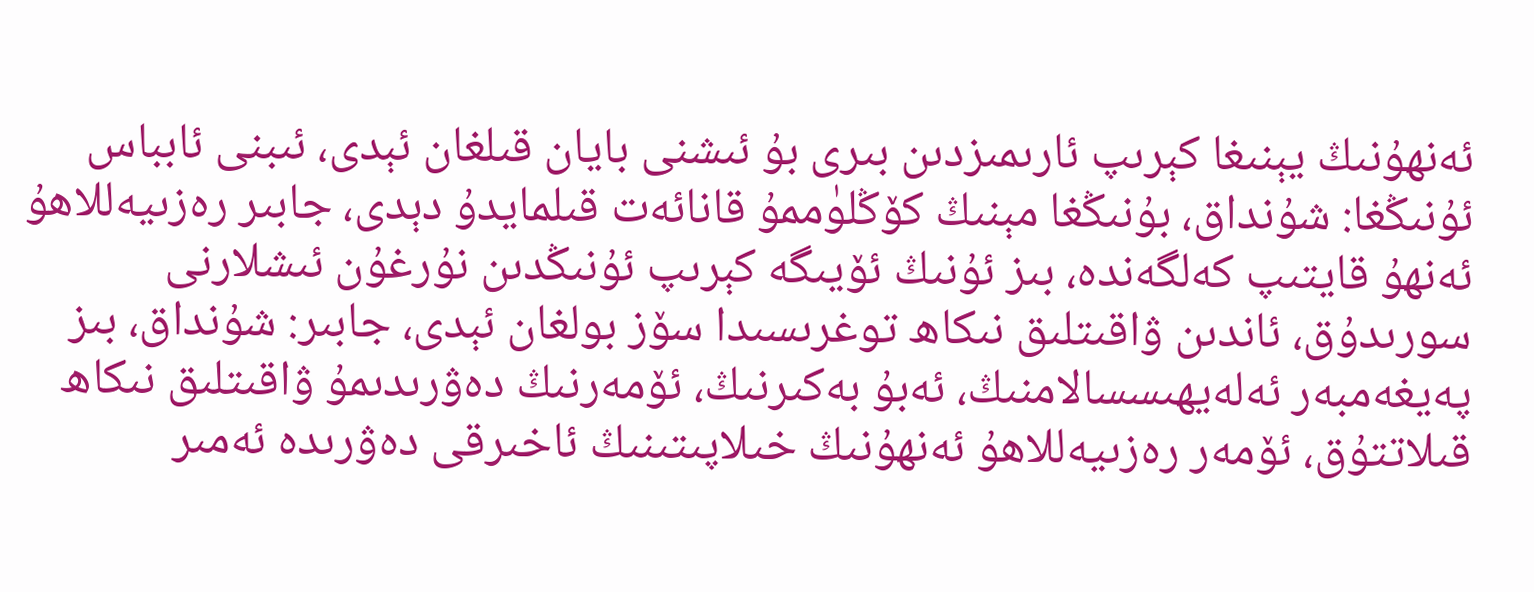ئەنھۇنىڭ يېنىغا كېرىپ ئارىمىزدىن بىرى بۇ ئىشنى بايان قىلغان ئېدى، ئىبنى ئابباس ئۇنىڭغا: شۇنداق، بۇنىڭغا مېنىڭ كۆڭلۈممۇ قانائەت قىلمايدۇ دېدى، جابىر رەزىيەللاھۇ ئەنھۇ قايتىپ كەلگەندە، بىز ئۇنىڭ ئۆيىگە كېرىپ ئۇنىڭدىن نۇرغۇن ئىشلارنى سورىدۇق، ئاندىن ۋاقىتلىق نىكاھ توغرىسىدا سۆز بولغان ئېدى، جابىر: شۇنداق، بىز پەيغەمبەر ئەلەيھىسسالامنىڭ، ئەبۇ بەكىرنىڭ، ئۆمەرنىڭ دەۋرىدىمۇ ۋاقىتلىق نىكاھ قىلاتتۇق، ئۆمەر رەزىيەللاھۇ ئەنھۇنىڭ خىلاپىتىنىڭ ئاخىرقى دەۋرىدە ئەمىر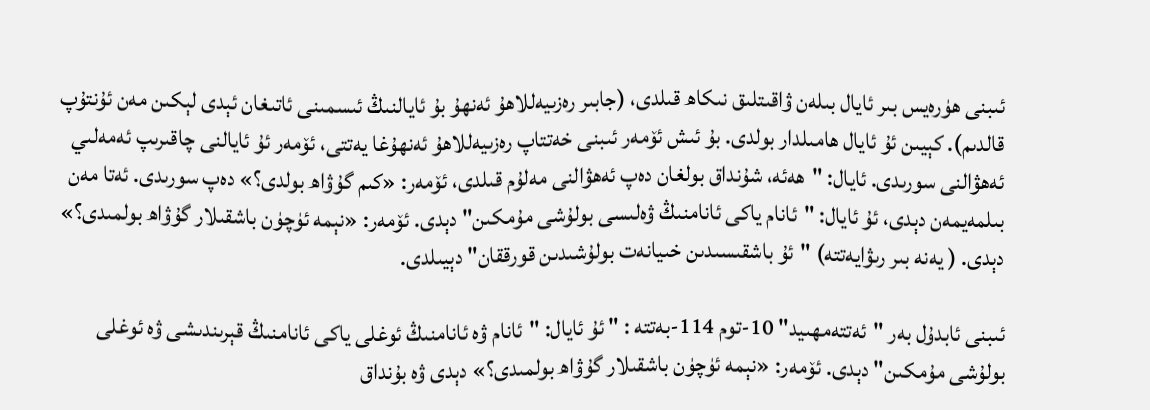ئىبنى ھۈرەيس بىر ئايال بىلەن ۋاقىتلىق نىكاھ قىلدى، (جابىر رەزىيەللاھۇ ئەنھۇ بۇ ئايالنىڭ ئىسمىنى ئاتىغان ئېدى لېكىن مەن ئۇنتۇپ قالدىم). كېيىن ئۇ ئايال ھامىلدار بولدى. بۇ ئىش ئۆمەر ئىبنى خەتتاپ رەزىيەللاھۇ ئەنھۇغا يەتتى، ئۆمەر ئۇ ئايالنى چاقىرىپ ئەمەلىي ئەھۋالنى سورىدى. ئايال: "ھەئە، شۇنداق بولغان دەپ ئەھۋالنى مەلۇم قىلدى، ئۆمەر: «كىم گۇۋاھ بولدى؟» دەپ سورىدى. ئەتا مەن بىلمەيمەن دېدى، ئۇ ئايال: "ئانام ياكى ئانامنىڭ ۋەلىسى بولۇشى مۇمكىن" دېدى. ئۆمەر: «نېمە ئۈچۈن باشقىلار گۇۋاھ بولمىدى؟» دېدى. ( يەنە بىر رىۋايەتتە) "ئۇ باشقىسىدىن خىيانەت بولۇشىدىن قورققان" دېيىلدى.

ئىبنى ئابدۇل بەر "ئەتتەمھىيد" 10-توم 114-بەتتە : " ئۇ ئايال: "ئانام ۋە ئانامنىڭ ئوغلى ياكى ئانامنىڭ قېرىندىشى ۋە ئوغلى بولۇشى مۇمكىن" دېدى. ئۆمەر: «نېمە ئۈچۈن باشقىلار گۇۋاھ بولمىدى؟» دېدى ۋە بۇنداق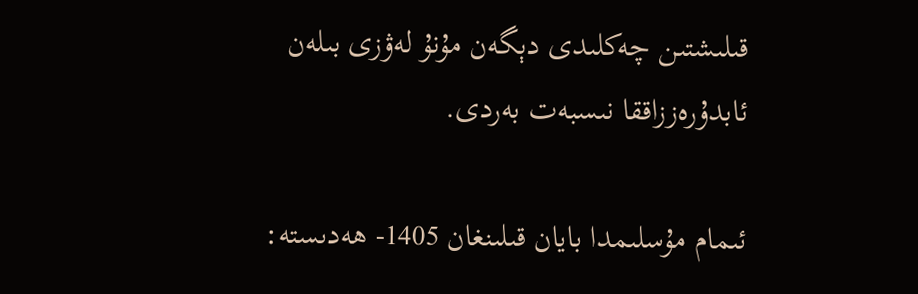قىلىشتىن چەكلىدى دېگەن مۇنۇ لەۋزى بىلەن ئابدۇرەززاققا نىسبەت بەردى.

ئىمام مۇسلىمدا بايان قىلىنغان 1405- ھەدىستە: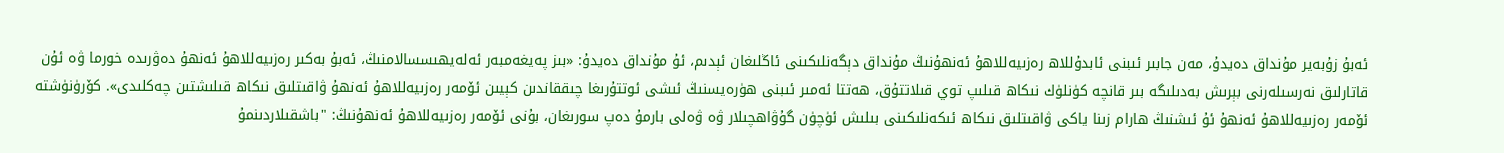ئەبۇ زۇبەير مۇنداق دەيدۇ، مەن جابىر ئىبنى ئابدۇللاھ رەزىيەللاھۇ ئەنھۇنىڭ مۇنداق دېگەنلىكىنى ئاڭلىغان ئېدىم، ئۇ مۇنداق دەيدۇ: «بىز پەيغەمبەر ئەلەيھىسسالامنىڭ، ئەبۇ بەكىر رەزىيەللاھۇ ئەنھۇ دەۋرىدە خورما ۋە ئۇن قاتارلىق نەرسىلەرنى بېرىش بەدىلىگە بىر قانچە كۈنلۈك نىكاھ قىلىپ توي قىلاتتۇق، ھەتتا ئەمىر ئىبنى ھۈرەيسنىڭ ئىشى ئوتتۇرىغا چىققاندىن كېيىن ئۆمەر رەزىيەللاھۇ ئەنھۇ ۋاقىتلىق نىكاھ قىلىشتىن چەكلىدى». كۆرۈنۈشتە ئۆمەر رەزىيەللاھۇ ئەنھۇ ئۇ ئىشنىڭ ھارام زىنا ياكى ۋاقىتلىق نىكاھ ئىكەنلىكىنى بىلىش ئۈچۈن گۇۋاھچىلار ۋە ۋەلى بارمۇ دەپ سورىغان، بۇنى ئۆمەر رەزىيەللاھۇ ئەنھۇنىڭ: "باشقىلاردىنمۇ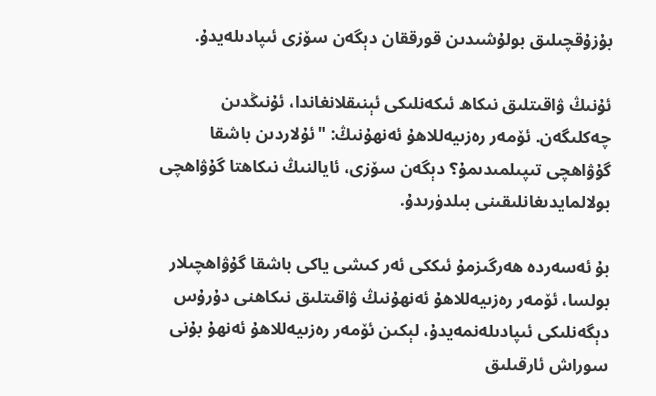بۇزۇقچىلىق بولۇشىدىن قورققان دېگەن سۆزى ئىپادىلەيدۇ.

ئۇنىڭ ۋاقىتلىق نىكاھ ئىكەنلىكى ئېنىقلانغاندا، ئۇنىڭدىن چەكلىگەن. ئۆمەر رەزىيەللاھۇ ئەنھۇنىڭ: "ئۇلاردىن باشقا گۇۋاھچى تىپىلمىدىمۇ؟ دېگەن سۆزى، ئايالنىڭ نىكاھتا گۇۋاھچى بولالمايدىغانلىقىنى بىلدۈرىدۇ.

بۇ ئەسەردە ھەرگىزمۇ ئىككى ئەر كىشى ياكى باشقا گۇۋاھچىلار بولسا، ئۆمەر رەزىيەللاھۇ ئەنھۇنىڭ ۋاقىتلىق نىكاھنى دۇرۇس دېگەنلىكى ئىپادىلەنمەيدۇ، لېكىن ئۆمەر رەزىيەللاھۇ ئەنھۇ بۇنى سوراش ئارقىلىق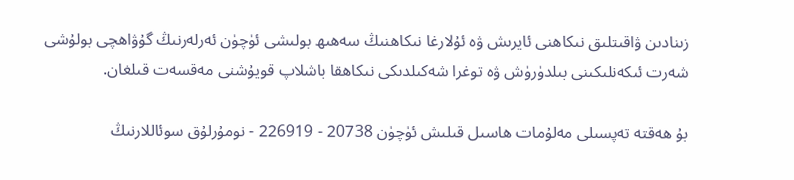زىنادىن ۋاقىتلىق نىكاھنى ئايرىش ۋە ئۇلارغا نىكاھنىڭ سەھىھ بولىشى ئۈچۈن ئەرلەرنىڭ گۇۋاھچى بولۇشى شەرت ئىكەنلىكىنى بىلدۈرۈش ۋە توغرا شەكىلدىكى نىكاھقا باشلاپ قويۇشنى مەقسەت قىلغان.

بۇ ھەقتە تەپسىلى مەلۇمات ھاسىل قىلىش ئۈچۈن 20738 - 226919 - نومۇرلۇق سوئاللارنىڭ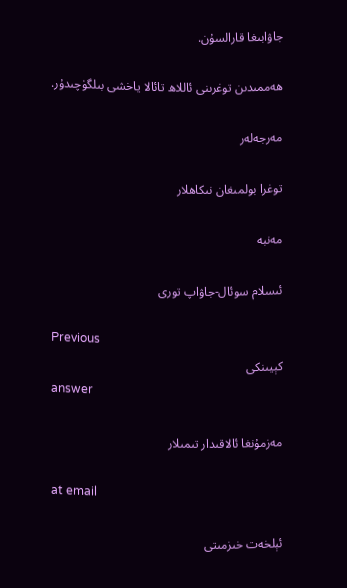جاۋابىغا قارالسۇن.

ھەممىدىن توغرىنى ئاللاھ تائالا ياخشى بىلگۈچىدۇر.

مەرجەلەر

توغرا بولمىغان نىكاھلار

مەنبە

ئىسلام سوئال-جاۋاپ تورى

Previous
كېيىنكى
answer

مەزمۇنغا ئالاقىدار تىمىلار

at email

ئېلخەت خىزمىتى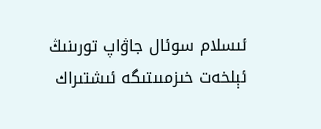ئىسلام سوئال جاۋاپ تورىنىڭ ئېلخەت خىزمىىتىگە ئىشتىراك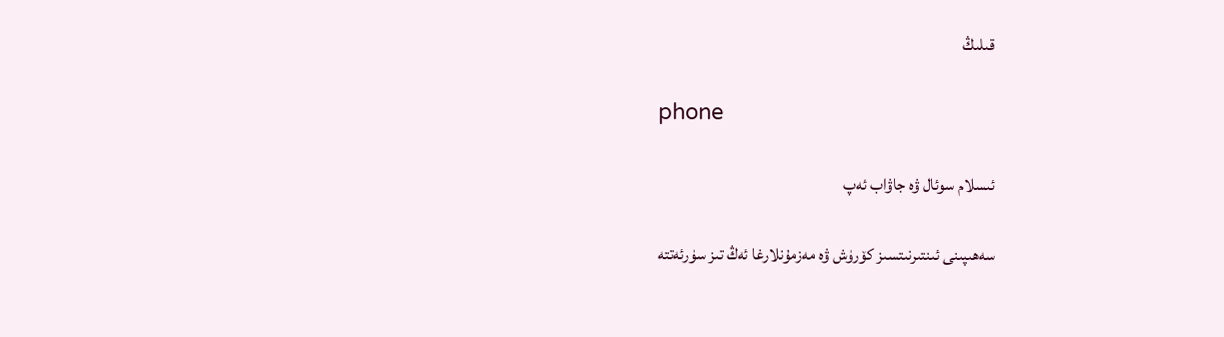قىلىڭ

phone

ئىسلام سوئال ۋە جاۋاب ئەپ

سەھىپىنى ئىنتىرنىتسىز كۆرۈش ۋە مەزمۇنلارغا ئەڭ تىز سۈرئەتتە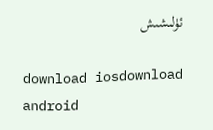ئۈلىشىش

download iosdownload android